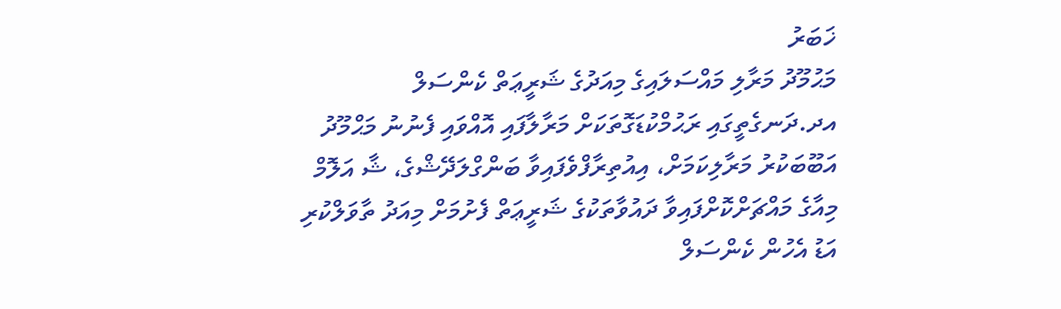ޚަބަރު
މަޙުމޫދު މަރާލި މައްސަލައިގެ މިއަދުގެ ޝަރީޢަތް ކެންސަލް
އދ.ދަނގެތީގައި ރަޙުމްކުޑަގޮތަކަށް މަރާލާފައި އޮއްވައި ފެނުނު މަޙްމޫދު އަބޫބަކުރު މަރާލިކަމަށް، އިއުތިރާފްވެފައިވާ ބަންގްލަދޭޝްގެ، ޝާ އަލޮމް މިއާގެ މައްޗަށްކޮށްފައިވާ ދައުވާތަކުގެ ޝަރީޢަތް ފެށުމަށް މިއަދު ތާވަލްކުރި އަޑު އެހުން ކެންސަލް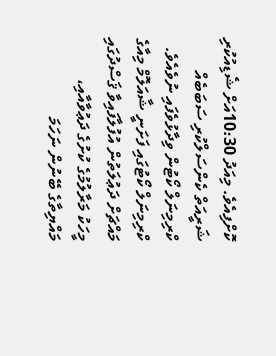ކޮށްފިއެވެ. މިއަދު 10:30އަށް ޝެޑިއުކުރި ޝަރީއަތް ކެންސަލްކުރި ސަބަބެއް ކްރިމިނަލް ކޯޓުން ވިދާޅުވެފައި ނުވެއެވެ.
ކްރިމިނަލް ކޯޓުގައި ފަށަނީ ޝާއަލޮމް މިއާގެ މައްޗަށް ދަޢުލަތުން އުފުލާފައިވާ ޤަސްދުގައި މީހަކު މަރާލުމުގެ ކުށުގެ ދަޢުވާއާއި، މައްޔިތާގެ ބޭނުން ނަހަމަ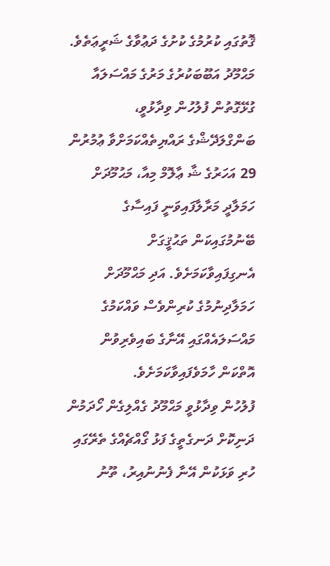ޤޮތުގައި ކުރުމުގެ ކުށުގެ ދަޢުވާގެ ޝަރީޢަތެވެ.
މަޙްމޫދު އަބޫބަކުރުގެ މަރުގެ މައްސަލައާ ގުޅޭގޮތުން ފުލުހުން ވިދާޅުވީ، ބަންގްލަދޭޝްގެ ރައްޔިތެއްކަމަށްވާ ޢުމުރުން 29 އަހަރުގެ ޝާ ޢާލޮމް މިއާ، މަޙުމޫދަށް ހަމަލާދީ މަރާލާފައިވަނީ ފައިސާގެ ބޭނުމުގައިކަން ތަޙުޤީގަށް އެނގިފައިވާކަމަށެވެ. އަދި މަޙްމޫދަށް ހަމަލާދިނުމުގެ ކުރިންވެސް ވައްކަމުގެ މައްސަލައެއްގައި އޭނާގެ ބައިވެރިވުން އޮތްކަން ހާމަވެފައިވާކަމަށެވެ.
ފުލުހުން ވިދާޅުވީ މަޙްމޫދު ގެއްލިގެން ހޯދަމުން ދަނިކޮށް ދަނގެތީގެ ފަޅު ގޯއްޗެއްގެ ތެރޭގައި ހުރި ވަޅަކުން އޭނާ ފެނުނުއިރު، ތޫނު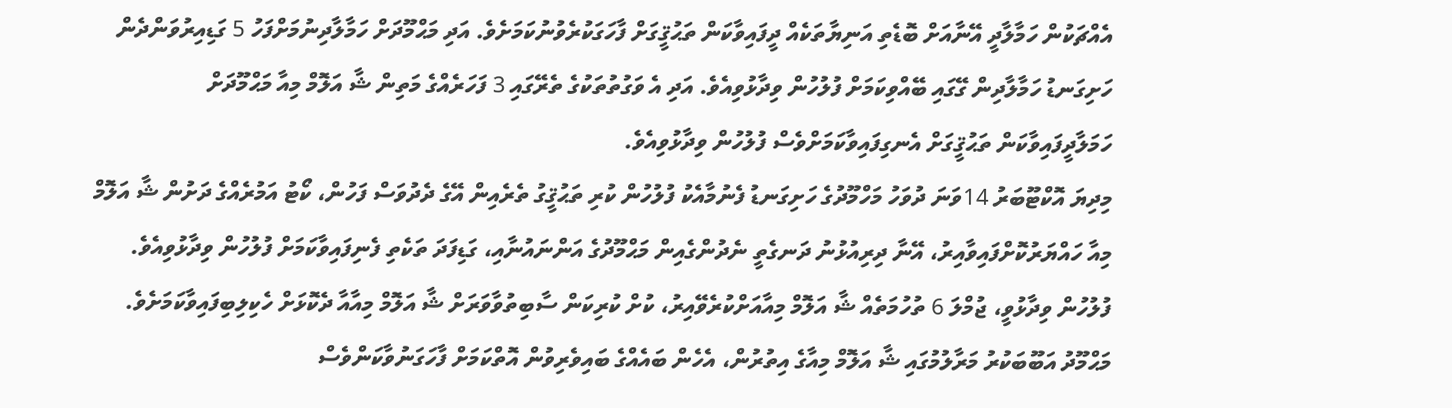އެއްޗަކުން ހަމާލާދީ އޭނާއަށް ބޮޑެތި އަނިޔާތަކެއް ދީފައިވާކަން ތަޙުޤީގަށް ފާހަގަކުރެވުނުކަމަށެވެ. އަދި މަޙްމޫދަށް ހަމާލާދިނުމަށްފަހު 5 ގަޑިއިރުވަންދެން ހަށިގަނޑު ހަމާލާދިން ގޭގައި ބޭއްވިކަމަށް ފުލުހުން ވިދާޅުވިއެވެ. އަދި އެ ވަގުތުތަކުގެ ތެރޭގައި 3 ފަހަރެއްގެ މަތިން ޝާ އަލޮމް މިއާ މަޙްމޫދަށް ހަމަލާދީފައިވާކަން ތަޙުޤީގަށް އެނގިފައިވާކަމަށްވެސް ފުލުހުން ވިދާޅުވިއެވެ.
މިދިޔަ އޮކްޓޫބަރު 14ވަނަ ދުވަހު މަހްމޫދުގެ ހަށިގަނޑު ފެނުމާއެކު ފުލުހުން ކުރި ތަޙުޤީގު ތެރެއިން އޭގެ ދެދުވަސް ފަހުން، ކޯޓު އަމުރެއްގެ ދަށުން ޝާ އަލޮމް މިއާ ހައްޔަރުކޮށްފައިވާއިރު، އޭނާ ދިރިއުޅުނު ދަނގެތީ ނެދުންގެއިން މަޙްމޫދުގެ އަންނައުނާއި، ގަޑިފަދަ ތަކެތި ފެނިފައިވާކަމަށް ފުލުހުން ވިދާޅުވިއެވެ.
ފުލުހުން ވިދާޅުވީ، ޖުމްލަ 6 ތުހުމަތެއް ޝާ އަލޮމް މިއާއަށްކުރެވޭއިރު، ކުށް ކުރިކަން ސާބިތުވާވަރަށް ޝާ އަލޮމް މިއާއާ ދެކޮޅަށް ހެކިލިބިފައިވާކަމަށެވެ. މަޙްމޫދު އަބޫބަކުރު މަރާލުމުގައި ޝާ އަލޮމް މިއާގެ އިތުރުން، އެހެން ބައެއްގެ ބައިވެރިވުން އޮތްކަމަށް ފާހަގަނުވާކަންވެސް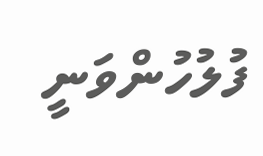ފުލުހުންވަނީ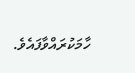ހާމަކުރައްވާފައެވެ.